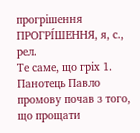прогрішення
ПРОГРІ́ШЕННЯ, я, с., рел.
Те саме, що гріх 1.
Панотець Павло промову почав з того, що прощати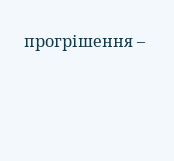прогрішення –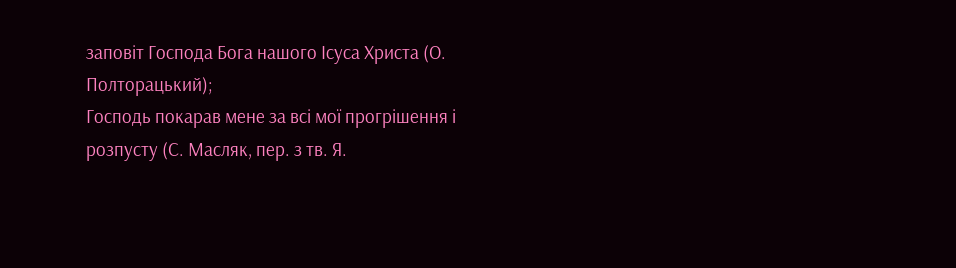заповіт Господа Бога нашого Ісуса Христа (О. Полторацький);
Господь покарав мене за всі мої прогрішення і розпусту (С. Масляк, пер. з тв. Я.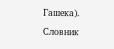Гашека).
Словник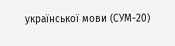української мови (СУМ-20)